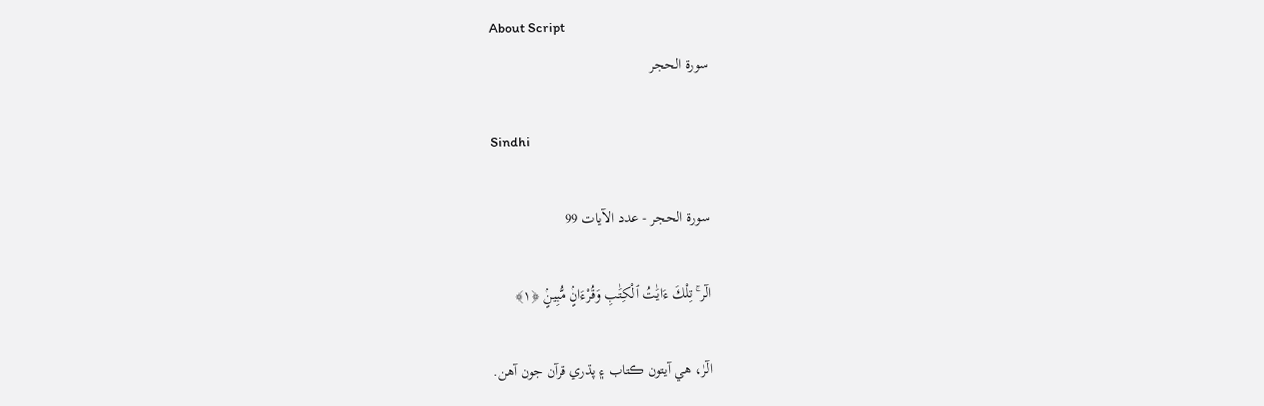About Script
سورة الحجر

Sindhi

سورة الحجر - عدد الآيات 99

الٓر ۚ تِلْكَ ءَايَٰتُ ٱلْكِتَٰبِ وَقُرْءَانٍۢ مُّبِينٍۢ ﴿١﴾

الٓرٰ، ھي آيتون ڪتاب ۽ پڌري قرآن جون آھن.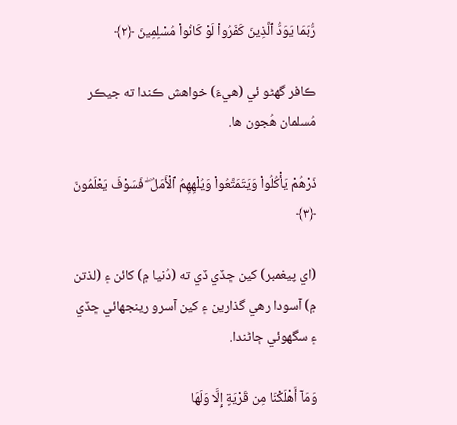رُّبَمَا يَوَدُّ ٱلَّذِينَ كَفَرُواْ لَوْ كَانُواْ مُسْلِمِينَ ﴿٢﴾

ڪافر گھڻو ئي (ھيءَ) خواھش ڪندا ته جيڪر مُسلمان ھُجون ھا.

ذَرْهُمْ يَأْكُلُواْ وَيَتَمَتَّعُواْ وَيُلْهِهِمُ ٱلْأَمَلُ ۖ فَسَوْفَ يَعْلَمُونَ ﴿٣﴾

(اي پيغمبر) کين ڇڏي ڏي ته (دُنيا ۾) کائن ۽ (لذتن ۾) آسودا رھي گذارين ۽ کين آسرو رينجھائي ڇڏي ۽ سگھوئي ڄاڻندا.

وَمَآ أَهْلَكْنَا مِن قَرْيَةٍ إِلَّا وَلَهَا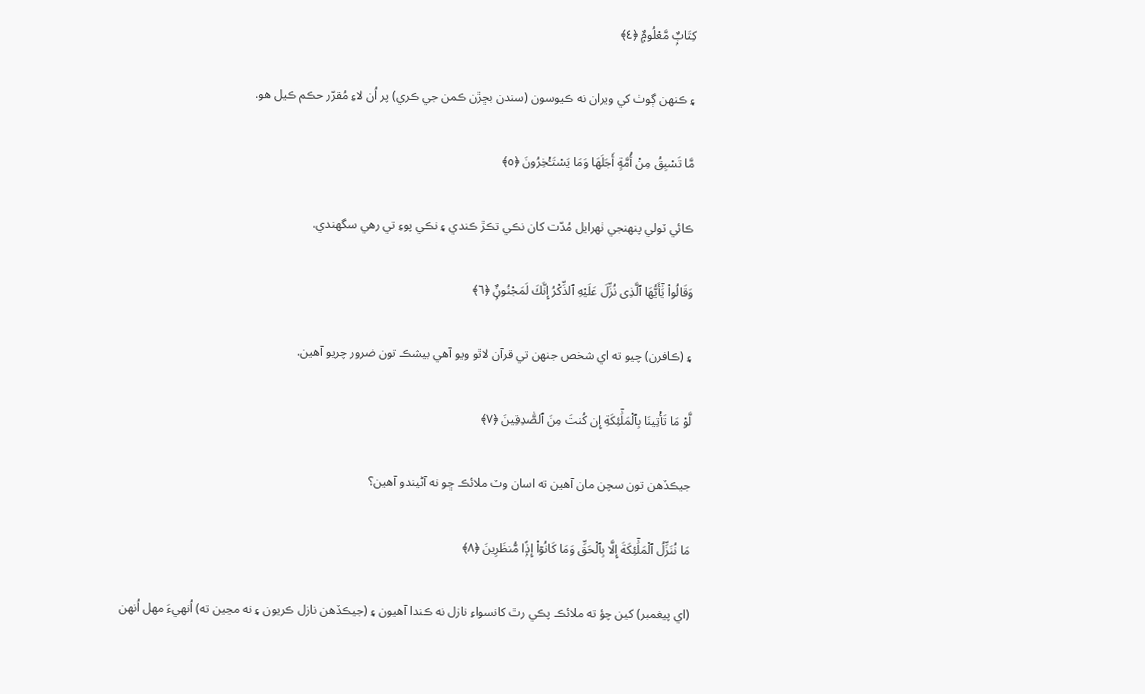كِتَابٌۭ مَّعْلُومٌۭ ﴿٤﴾

۽ ڪنھن ڳوٺ کي ويران نه ڪيوسون (سندن بڇڙن ڪمن جي ڪري) پر اُن لاءِ مُقرّر حڪم ڪيل ھو.

مَّا تَسْبِقُ مِنْ أُمَّةٍ أَجَلَهَا وَمَا يَسْتَـْٔخِرُونَ ﴿٥﴾

ڪائي ٽولي پنھنجي ٺھرايل مُدّت کان نڪي تڪڙ ڪندي ۽ نڪي پوءِ تي رھي سگھندي.

وَقَالُواْ يَٰٓأَيُّهَا ٱلَّذِى نُزِّلَ عَلَيْهِ ٱلذِّكْرُ إِنَّكَ لَمَجْنُونٌۭ ﴿٦﴾

۽ (ڪافرن) چيو ته اي شخص جنھن تي قرآن لاٿو ويو آھي بيشڪ تون ضرور چريو آھين.

لَّوْ مَا تَأْتِينَا بِٱلْمَلَٰٓئِكَةِ إِن كُنتَ مِنَ ٱلصَّٰدِقِينَ ﴿٧﴾

جيڪڏھن تون سچن مان آھين ته اسان وٽ ملائڪ ڇو نه آڻيندو آھين؟

مَا نُنَزِّلُ ٱلْمَلَٰٓئِكَةَ إِلَّا بِٱلْحَقِّ وَمَا كَانُوٓاْ إِذًۭا مُّنظَرِينَ ﴿٨﴾

(اي پيغمبر) کين چؤ ته ملائڪ پڪي رٿ کانسواءِ نازل نه ڪندا آھيون ۽ (جيڪڏھن نازل ڪريون ۽ نه مڃين ته) اُنھيءَ مھل اُنھن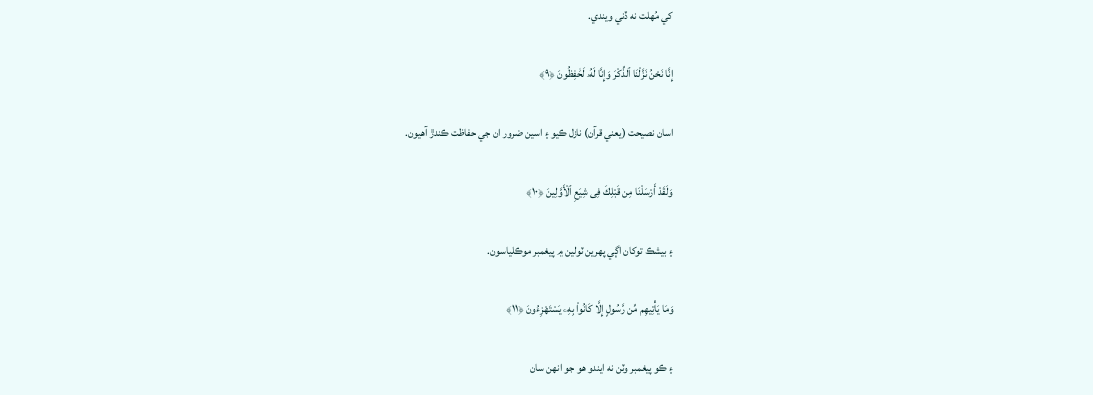کي مُھلت نه ڏني ويندي.

إِنَّا نَحْنُ نَزَّلْنَا ٱلذِّكْرَ وَإِنَّا لَهُۥ لَحَٰفِظُونَ ﴿٩﴾

اسان نصيحت (يعني قرآن) نازل ڪيو ۽ اسين ضرور ان جي حفاظت ڪندڙ آھيون.

وَلَقَدْ أَرْسَلْنَا مِن قَبْلِكَ فِى شِيَعِ ٱلْأَوَّلِينَ ﴿١٠﴾

۽ بيشڪ توکان اڳي پھرين ٽولين ۾ پيغمبر موڪلياسون.

وَمَا يَأْتِيهِم مِّن رَّسُولٍ إِلَّا كَانُواْ بِهِۦ يَسْتَهْزِءُونَ ﴿١١﴾

۽ ڪو پيغمبر وٽن نه ايندو ھو جو انھن سان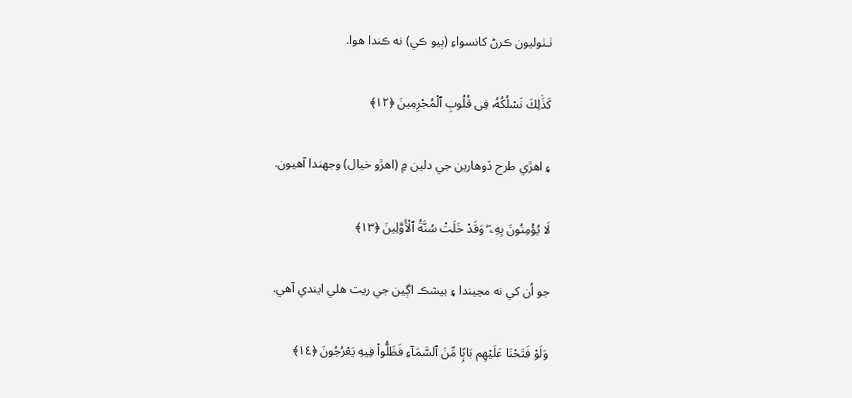ٺـٺوليون ڪرڻ کانسواءِ (ٻيو ڪي) نه ڪندا ھوا.

كَذَٰلِكَ نَسْلُكُهُۥ فِى قُلُوبِ ٱلْمُجْرِمِينَ ﴿١٢﴾

۽ اھڙي طرح ڏوھارين جي دلين ۾ (اھڙو خيال) وجھندا آھيون.

لَا يُؤْمِنُونَ بِهِۦ ۖ وَقَدْ خَلَتْ سُنَّةُ ٱلْأَوَّلِينَ ﴿١٣﴾

جو اُن کي نه مڃيندا ۽ بيشڪ اڳين جي ريت ھلي ايندي آھي.

وَلَوْ فَتَحْنَا عَلَيْهِم بَابًۭا مِّنَ ٱلسَّمَآءِ فَظَلُّواْ فِيهِ يَعْرُجُونَ ﴿١٤﴾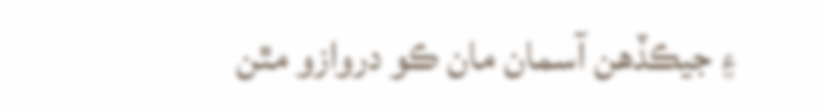۽ جيڪڏھن آسمان مان ڪو دروازو مٿن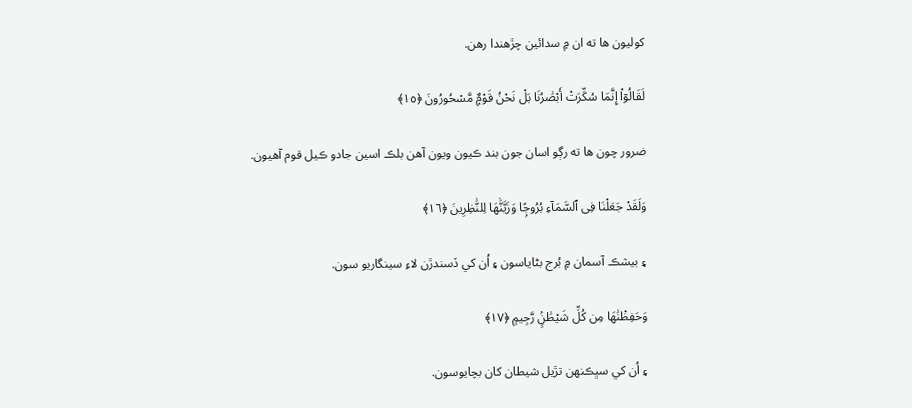کوليون ھا ته ان ۾ سدائين چڙھندا رھن.

لَقَالُوٓاْ إِنَّمَا سُكِّرَتْ أَبْصَٰرُنَا بَلْ نَحْنُ قَوْمٌۭ مَّسْحُورُونَ ﴿١٥﴾

ضرور چون ھا ته رڳو اسان جون بند ڪيون ويون آھن بلڪ اسين جادو ڪيل قوم آھيون.

وَلَقَدْ جَعَلْنَا فِى ٱلسَّمَآءِ بُرُوجًۭا وَزَيَّنَّٰهَا لِلنَّٰظِرِينَ ﴿١٦﴾

۽ بيشڪ آسمان ۾ بُرج بڻاياسون ۽ اُن کي ڏسندڙن لاءِ سينگاريو سون.

وَحَفِظْنَٰهَا مِن كُلِّ شَيْطَٰنٍۢ رَّجِيمٍ ﴿١٧﴾

۽ اُن کي سڀڪنھن تڙيل شيطان کان بچايوسون.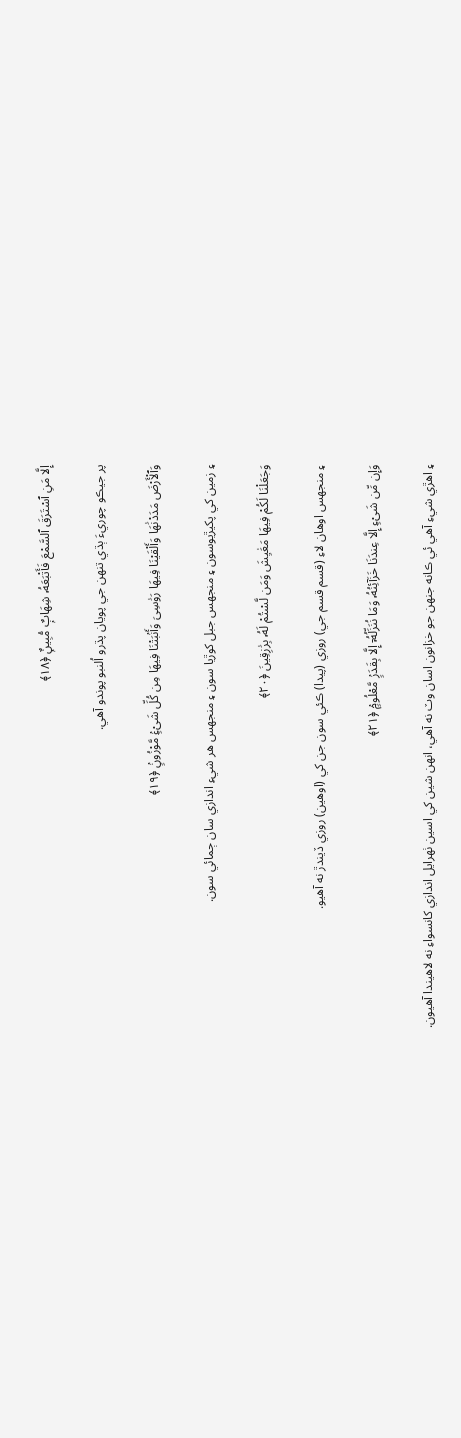إِلَّا مَنِ ٱسْتَرَقَ ٱلسَّمْعَ فَأَتْبَعَهُۥ شِهَابٌۭ مُّبِينٌۭ ﴿١٨﴾

پر جيڪو چوريءَ ٻڌي تنھن جي پويان پڌرو اُلنبو پوندو آھي.

وَٱلْأَرْضَ مَدَدْنَٰهَا وَأَلْقَيْنَا فِيهَا رَوَٰسِىَ وَأَنۢبَتْنَا فِيهَا مِن كُلِّ شَىْءٍۢ مَّوْزُونٍۢ ﴿١٩﴾

۽ زمين کي پکيڙيوسون ۽ منجھس جبل کوڙيا سون ۽ منجھس ھر شيءِ اندازي سان ڄمائي سون.

وَجَعَلْنَا لَكُمْ فِيهَا مَعَٰيِشَ وَمَن لَّسْتُمْ لَهُۥ بِرَٰزِقِينَ ﴿٢٠﴾

۽ منجھس اوھان لاءِ (قسم قسم جي) روزي (پيدا) ڪئي سون جن کي (اوھين) روزي ڏيندڙ نه آھيو.

وَإِن مِّن شَىْءٍ إِلَّا عِندَنَا خَزَآئِنُهُۥ وَمَا نُنَزِّلُهُۥٓ إِلَّا بِقَدَرٍۢ مَّعْلُومٍۢ ﴿٢١﴾

۽ اھڙي شيءِ آھي ئي ڪانه جنھن جو خزانون اسان وٽ نه آھي، انھن شين کي اسين ٺھرايل اندازي کانسواءِ نه لاھيندا آھيون.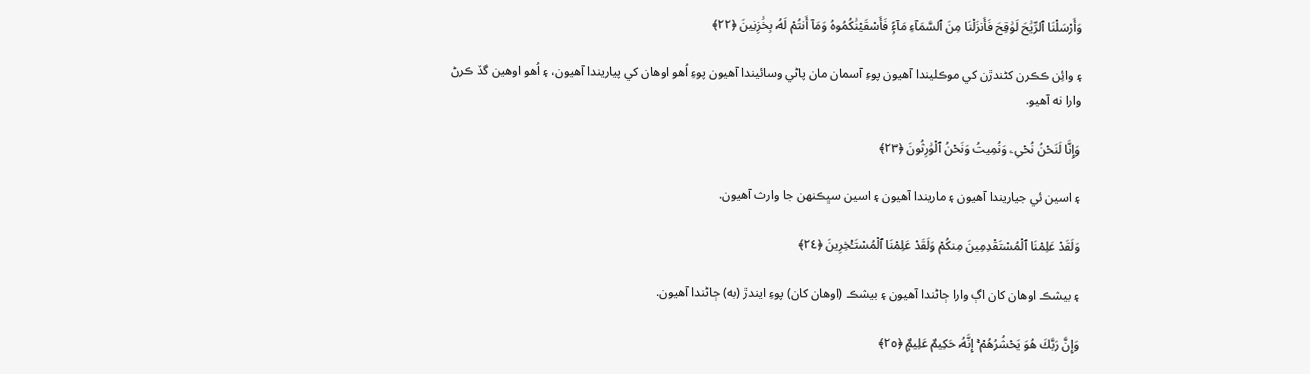وَأَرْسَلْنَا ٱلرِّيَٰحَ لَوَٰقِحَ فَأَنزَلْنَا مِنَ ٱلسَّمَآءِ مَآءًۭ فَأَسْقَيْنَٰكُمُوهُ وَمَآ أَنتُمْ لَهُۥ بِخَٰزِنِينَ ﴿٢٢﴾

۽ وائِن ڪڪرن کڻندڙن کي موڪليندا آھيون پوءِ آسمان مان پاڻي وسائيندا آھيون پوءِ اُھو اوھان کي پياريندا آھيون، ۽ اُھو اوھين گڏ ڪرڻ وارا نه آھيو.

وَإِنَّا لَنَحْنُ نُحْىِۦ وَنُمِيتُ وَنَحْنُ ٱلْوَٰرِثُونَ ﴿٢٣﴾

۽ اسين ئي جياريندا آھيون ۽ ماريندا آھيون ۽ اسين سڀڪنھن جا وارث آھيون.

وَلَقَدْ عَلِمْنَا ٱلْمُسْتَقْدِمِينَ مِنكُمْ وَلَقَدْ عَلِمْنَا ٱلْمُسْتَـْٔخِرِينَ ﴿٢٤﴾

۽ بيشڪ اوھان کان اڳ وارا ڄاڻندا آھيون ۽ بيشڪ (اوھان کان) پوءِ ايندڙ (به) ڄاڻندا آھيون.

وَإِنَّ رَبَّكَ هُوَ يَحْشُرُهُمْ ۚ إِنَّهُۥ حَكِيمٌ عَلِيمٌۭ ﴿٢٥﴾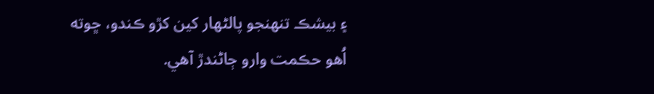۽ بيشڪ تنھنجو پالڻھار کين کڙو ڪندو، ڇوته اُھو حڪمت وارو ڄاڻندڙ آھي.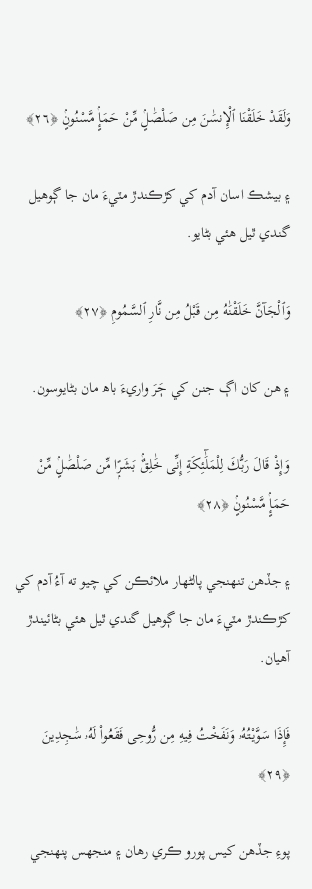وَلَقَدْ خَلَقْنَا ٱلْإِنسَٰنَ مِن صَلْصَٰلٍۢ مِّنْ حَمَإٍۢ مَّسْنُونٍۢ ﴿٢٦﴾

۽ بيشڪ اسان آدم کي کڙڪندڙ مٽيءَ مان جا ڳوھيل گندي ٿيل ھئي بڻايو.

وَٱلْجَآنَّ خَلَقْنَٰهُ مِن قَبْلُ مِن نَّارِ ٱلسَّمُومِ ﴿٢٧﴾

۽ ھن کان اڳ جنن کي ڄَرَ واريءَ باھ مان بڻايوسون.

وَإِذْ قَالَ رَبُّكَ لِلْمَلَٰٓئِكَةِ إِنِّى خَٰلِقٌۢ بَشَرًۭا مِّن صَلْصَٰلٍۢ مِّنْ حَمَإٍۢ مَّسْنُونٍۢ ﴿٢٨﴾

۽ جڏھن تنھنجي پالڻھار ملائڪن کي چيو ته آءُ آدم کي کڙڪندڙ مٽيءَ مان جا ڳوھيل گندي ٿيل ھئي بڻائيندڙ آھيان.

فَإِذَا سَوَّيْتُهُۥ وَنَفَخْتُ فِيهِ مِن رُّوحِى فَقَعُواْ لَهُۥ سَٰجِدِينَ ﴿٢٩﴾

پوءِ جڏھن کيس پورو ڪري رھان ۽ منجھس پنھنجي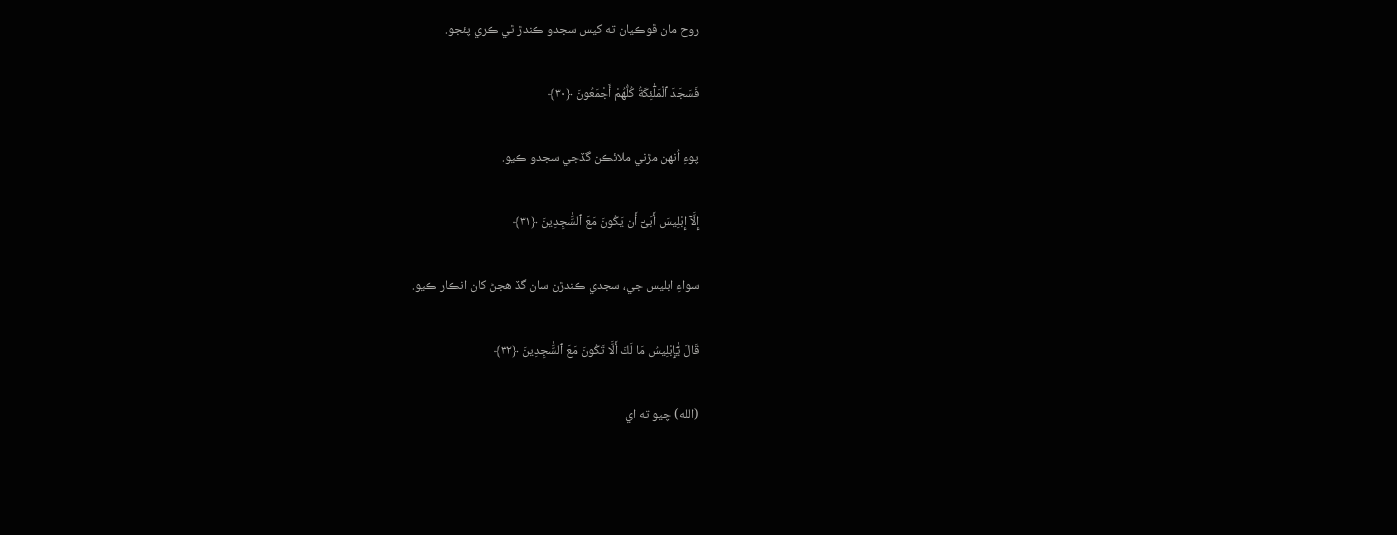روح مان ڦوڪيان ته کيس سجدو ڪندڙ ٿي ڪري پئجو.

فَسَجَدَ ٱلْمَلَٰٓئِكَةُ كُلُّهُمْ أَجْمَعُونَ ﴿٣٠﴾

پوءِ اُنھن مڙني ملائڪن گڏجي سجدو ڪيو.

إِلَّآ إِبْلِيسَ أَبَىٰٓ أَن يَكُونَ مَعَ ٱلسَّٰجِدِينَ ﴿٣١﴾

سواءِ ابليس جي، سجدي ڪندڙن سان گڏ ھجڻ کان انڪار ڪيو.

قَالَ يَٰٓإِبْلِيسُ مَا لَكَ أَلَّا تَكُونَ مَعَ ٱلسَّٰجِدِينَ ﴿٣٢﴾

(الله) چيو ته اي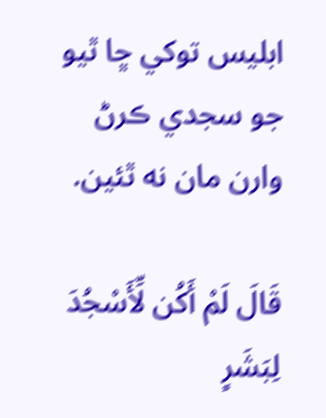ابليس توکي ڇا ٿيو جو سجدي ڪرڻ وارن مان نه ٿئين.

قَالَ لَمْ أَكُن لِّأَسْجُدَ لِبَشَرٍ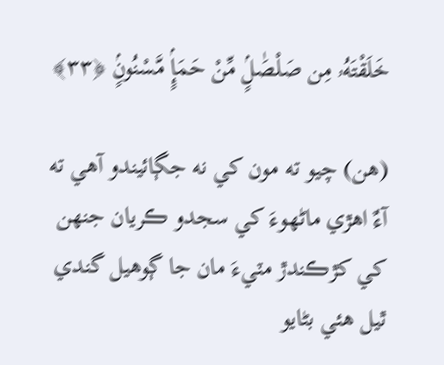خَلَقْتَهُۥ مِن صَلْصَٰلٍۢ مِّنْ حَمَإٍۢ مَّسْنُونٍۢ ﴿٣٣﴾

(ھن) چيو ته مون کي نه جڳائيندو آھي ته آءٌ اھڙي ماڻھوءَ کي سجدو ڪريان جنھن کي کڙڪندڙ مٽيءَ مان جا ڳوھيل گندي ٿيل ھئي بڻايو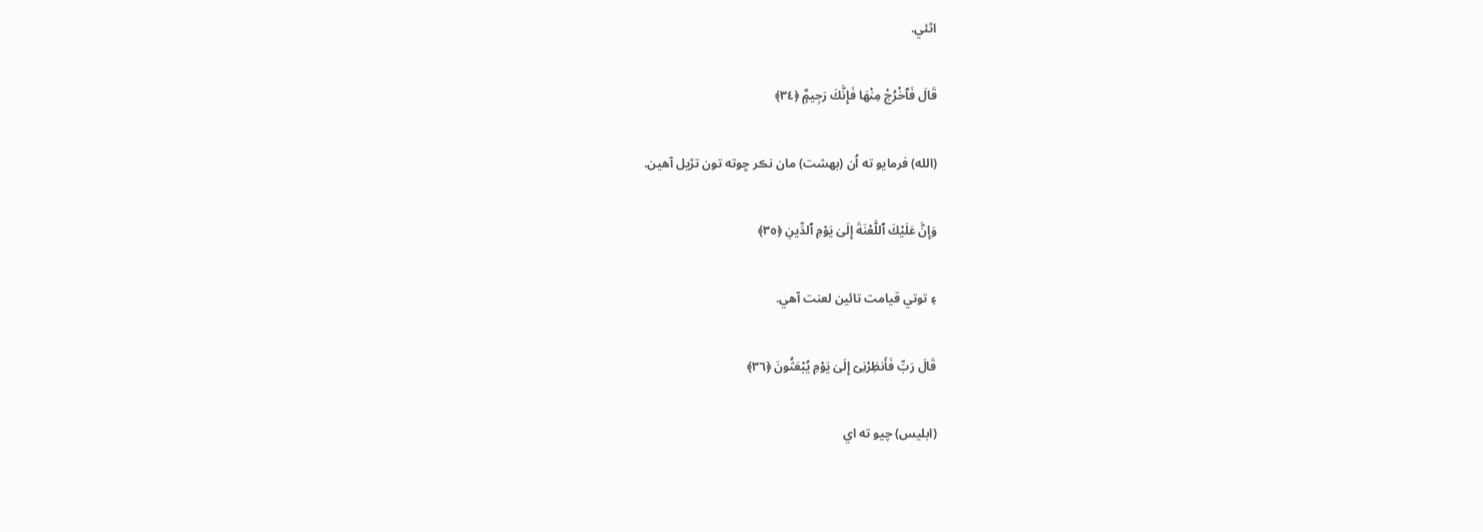اٿئي.

قَالَ فَٱخْرُجْ مِنْهَا فَإِنَّكَ رَجِيمٌۭ ﴿٣٤﴾

(الله) فرمايو ته اُن (بھشت) مان نڪر ڇوته تون تڙيل آھين.

وَإِنَّ عَلَيْكَ ٱللَّعْنَةَ إِلَىٰ يَوْمِ ٱلدِّينِ ﴿٣٥﴾

۽ توتي قيامت تائين لعنت آھي.

قَالَ رَبِّ فَأَنظِرْنِىٓ إِلَىٰ يَوْمِ يُبْعَثُونَ ﴿٣٦﴾

(ابليس) چيو ته اي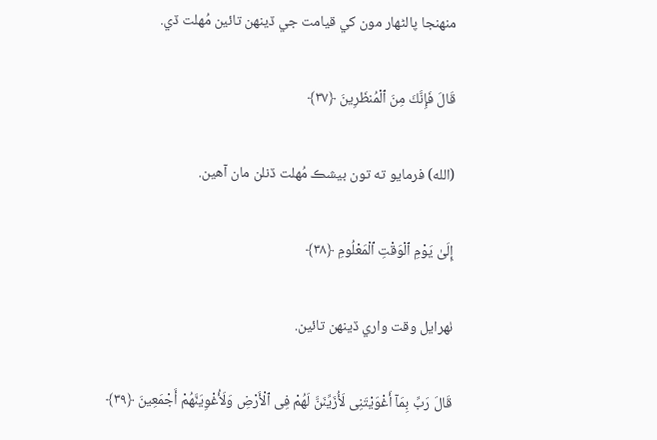منھنجا پالڻھار مون کي قيامت جي ڏينھن تائين مُھلت ڏي.

قَالَ فَإِنَّكَ مِنَ ٱلْمُنظَرِينَ ﴿٣٧﴾

(الله) فرمايو ته تون بيشڪ مُھلت ڏنلن مان آھين.

إِلَىٰ يَوْمِ ٱلْوَقْتِ ٱلْمَعْلُومِ ﴿٣٨﴾

ٺھرايل وقت واري ڏينھن تائين.

قَالَ رَبِّ بِمَآ أَغْوَيْتَنِى لَأُزَيِّنَنَّ لَهُمْ فِى ٱلْأَرْضِ وَلَأُغْوِيَنَّهُمْ أَجْمَعِينَ ﴿٣٩﴾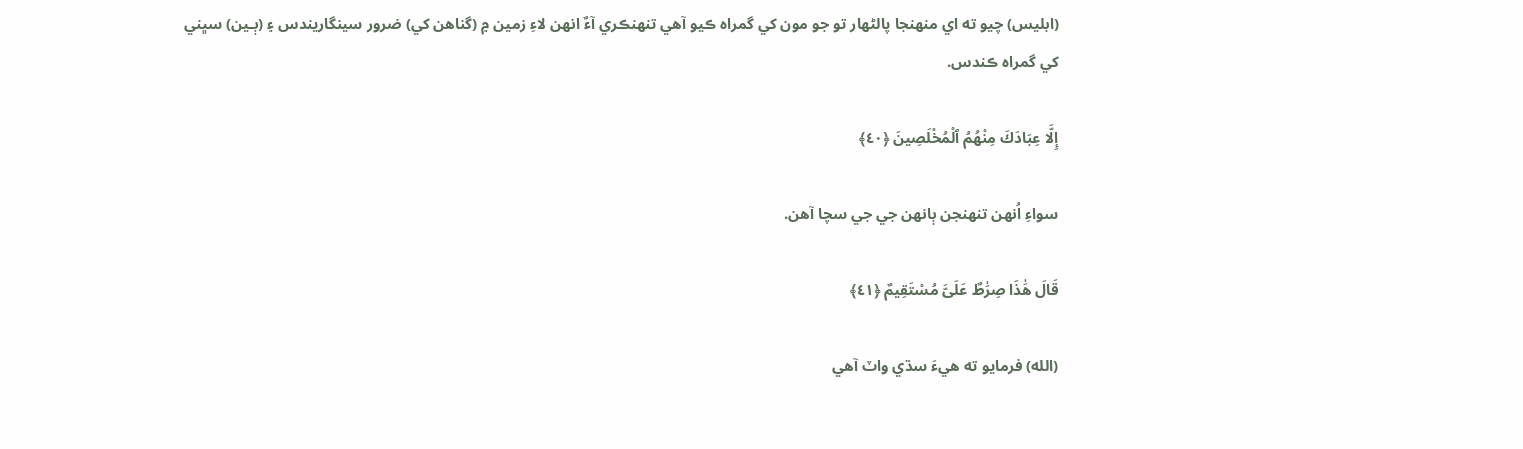(ابليس) چيو ته اي منھنجا پالڻھار تو جو مون کي گمراہ ڪيو آھي تنھنڪري آءٌ انھن لاءِ زمين ۾ (گناھن کي) ضرور سينگاريندس ۽ (ٻـين) سڀني کي گمراہ ڪندس.

إِلَّا عِبَادَكَ مِنْهُمُ ٱلْمُخْلَصِينَ ﴿٤٠﴾

سواءِ اُنھن تنھنجن ٻانھن جي جي سچا آھن.

قَالَ هَٰذَا صِرَٰطٌ عَلَىَّ مُسْتَقِيمٌ ﴿٤١﴾

(الله) فرمايو ته ھيءَ سڌي واٽ آھي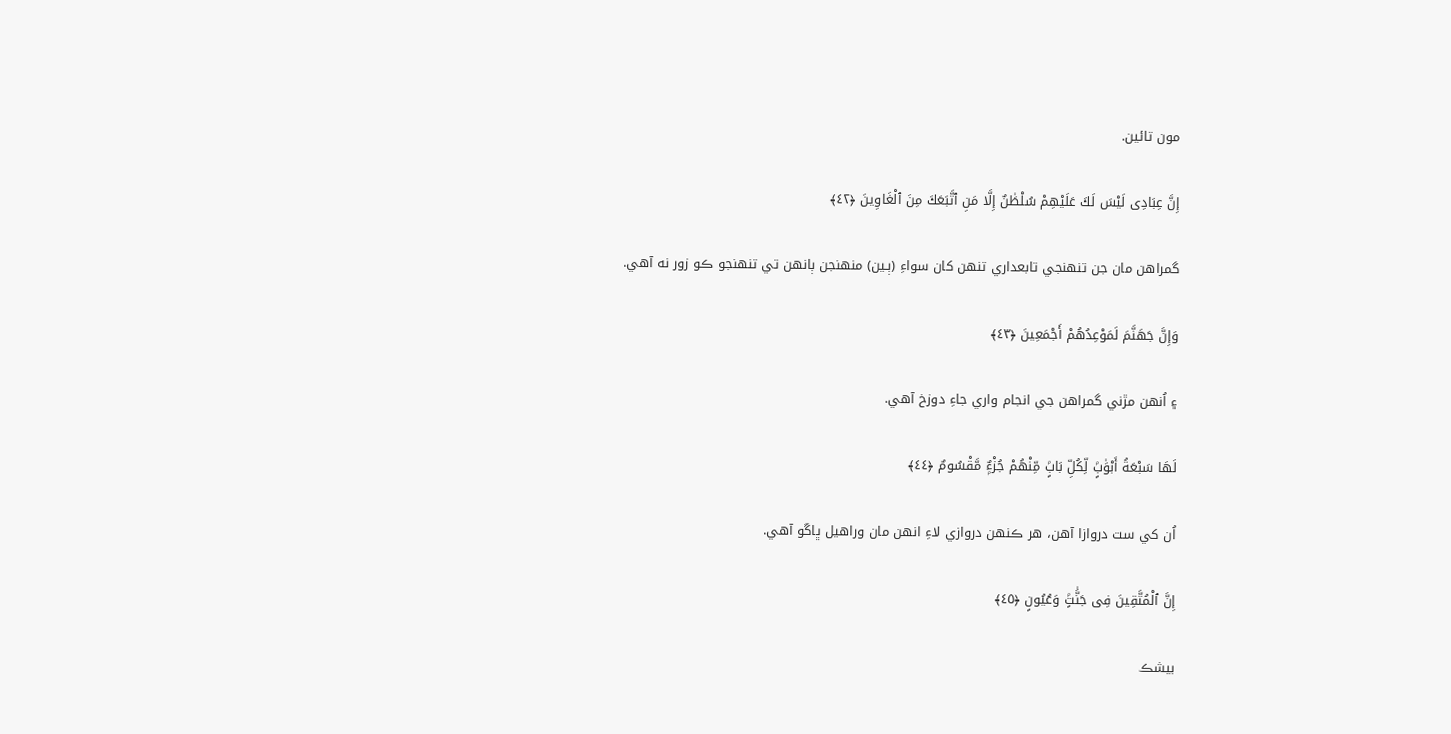مون تائين.

إِنَّ عِبَادِى لَيْسَ لَكَ عَلَيْهِمْ سُلْطَٰنٌ إِلَّا مَنِ ٱتَّبَعَكَ مِنَ ٱلْغَاوِينَ ﴿٤٢﴾

گمراھن مان جن تنھنجي تابعداري تنھن کان سواءِ (ٻـين) منھنجن ٻانھن تي تنھنجو ڪو زور نه آھي.

وَإِنَّ جَهَنَّمَ لَمَوْعِدُهُمْ أَجْمَعِينَ ﴿٤٣﴾

۽ اُنھن مڙني گمراھن جي انجام واري جاءِ دوزخ آھي.

لَهَا سَبْعَةُ أَبْوَٰبٍۢ لِّكُلِّ بَابٍۢ مِّنْهُمْ جُزْءٌۭ مَّقْسُومٌ ﴿٤٤﴾

اُن کي ست دروازا آھن، ھر ڪنھن دروازي لاءِ انھن مان وراھيل ڀاڱو آھي.

إِنَّ ٱلْمُتَّقِينَ فِى جَنَّٰتٍۢ وَعُيُونٍ ﴿٤٥﴾

بيشڪ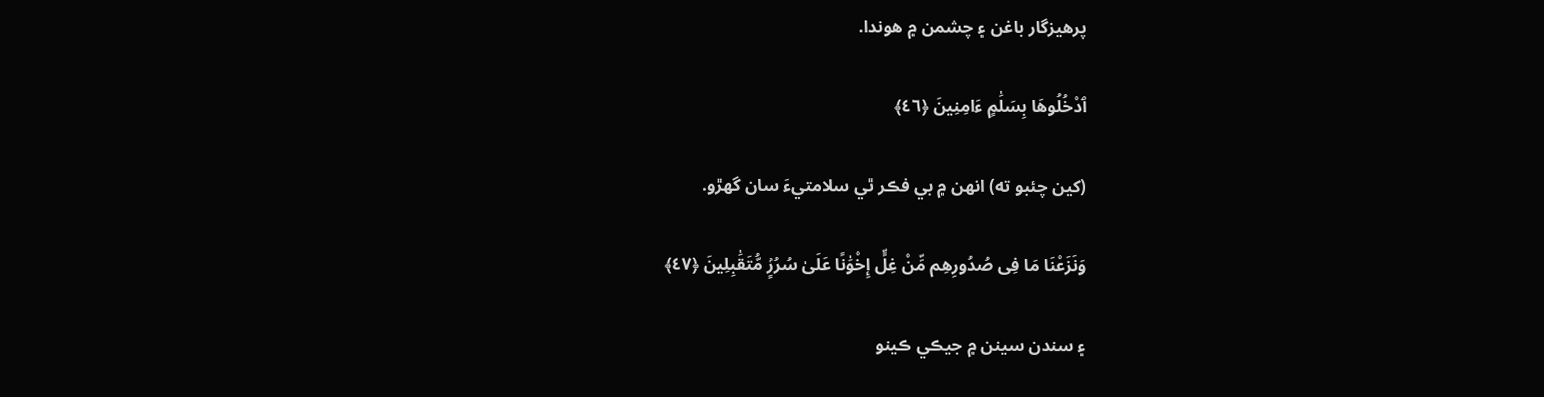پرھيزگار باغن ۽ چشمن ۾ ھوندا.

ٱدْخُلُوهَا بِسَلَٰمٍ ءَامِنِينَ ﴿٤٦﴾

(کين چئبو ته) انھن ۾ بي فڪر ٿي سلامتيءَ سان گھڙو.

وَنَزَعْنَا مَا فِى صُدُورِهِم مِّنْ غِلٍّ إِخْوَٰنًا عَلَىٰ سُرُرٍۢ مُّتَقَٰبِلِينَ ﴿٤٧﴾

۽ سندن سينن ۾ جيڪي ڪينو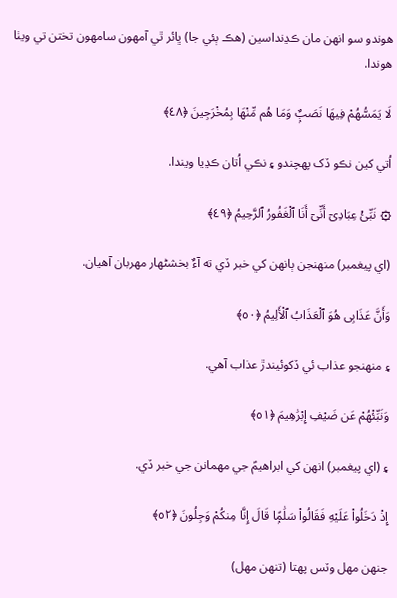ھوندو سو انھن مان ڪڍنداسين (ھڪ ٻئي جا) ڀائر ٿي آمھون سامھون تختن تي ويٺا ھوندا.

لَا يَمَسُّهُمْ فِيهَا نَصَبٌۭ وَمَا هُم مِّنْهَا بِمُخْرَجِينَ ﴿٤٨﴾

اُتي کين نڪو ڏک پھچندو ۽ نڪي اُتان ڪڍيا ويندا.

۞ نَبِّئْ عِبَادِىٓ أَنِّىٓ أَنَا ٱلْغَفُورُ ٱلرَّحِيمُ ﴿٤٩﴾

(اي پيغمبر) منھنجن ٻانھن کي خبر ڏي ته آءٌ بخشڻھار مھربان آھيان.

وَأَنَّ عَذَابِى هُوَ ٱلْعَذَابُ ٱلْأَلِيمُ ﴿٥٠﴾

۽ منھنجو عذاب ئي ڏکوئيندڙ عذاب آھي.

وَنَبِّئْهُمْ عَن ضَيْفِ إِبْرَٰهِيمَ ﴿٥١﴾

۽ (اي پيغمبر) انھن کي ابراھيمؑ جي مھمانن جي خبر ڏي.

إِذْ دَخَلُواْ عَلَيْهِ فَقَالُواْ سَلَٰمًۭا قَالَ إِنَّا مِنكُمْ وَجِلُونَ ﴿٥٢﴾

جنھن مھل وٽس پھتا (تنھن مھل)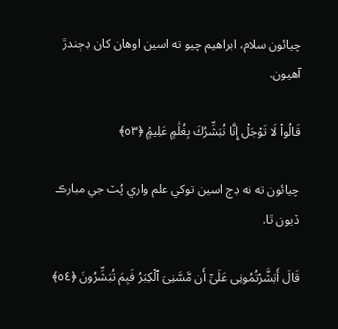چيائون سلام، ابراھيم چيو ته اسين اوھان کان ڊڄندڙ آھيون.

قَالُواْ لَا تَوْجَلْ إِنَّا نُبَشِّرُكَ بِغُلَٰمٍ عَلِيمٍۢ ﴿٥٣﴾

چيائون ته نه ڊڄ اسين توکي علم واري پُٽ جي مبارڪ ڏيون ٿا.

قَالَ أَبَشَّرْتُمُونِى عَلَىٰٓ أَن مَّسَّنِىَ ٱلْكِبَرُ فَبِمَ تُبَشِّرُونَ ﴿٥٤﴾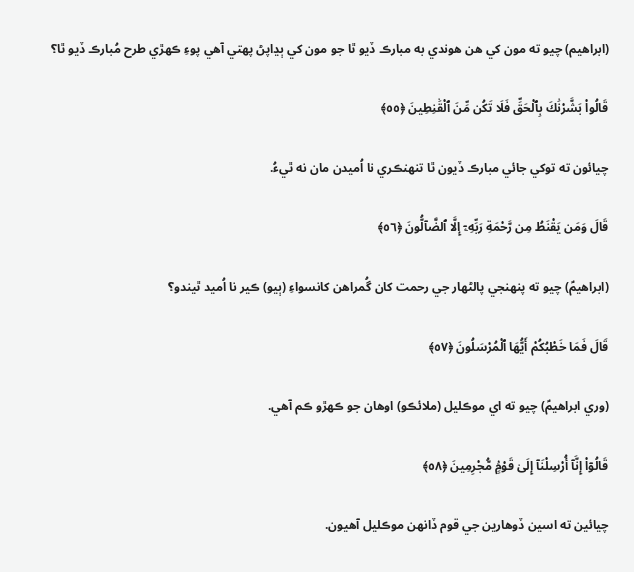(ابراھيم) چيو ته مون کي ھن ھوندي به مبارڪ ڏيو ٿا جو مون کي ٻڍاپڻ پھتي آھي پوءِ ڪھڙي طرح مُبارڪ ڏيو ٿا؟

قَالُواْ بَشَّرْنَٰكَ بِٱلْحَقِّ فَلَا تَكُن مِّنَ ٱلْقَٰنِطِينَ ﴿٥٥﴾

چيائون ته توکي جائي مبارڪ ڏيون ٿا تنھنڪري نا اُميدن مان نه ٿيءُ.

قَالَ وَمَن يَقْنَطُ مِن رَّحْمَةِ رَبِّهِۦٓ إِلَّا ٱلضَّآلُّونَ ﴿٥٦﴾

(ابراھيمؑ) چيو ته پنھنجي پالڻھار جي رحمت کان گُمراھن کانسواءِ (ٻيو) ڪير نا اُميد ٿيندو؟

قَالَ فَمَا خَطْبُكُمْ أَيُّهَا ٱلْمُرْسَلُونَ ﴿٥٧﴾

(وري ابراھيمؑ) چيو ته اي موڪليل (ملائڪو) اوھان جو ڪھڙو ڪم آھي.

قَالُوٓاْ إِنَّآ أُرْسِلْنَآ إِلَىٰ قَوْمٍۢ مُّجْرِمِينَ ﴿٥٨﴾

چيائين ته اسين ڏوھارين جي قوم ڏانھن موڪليل آھيون.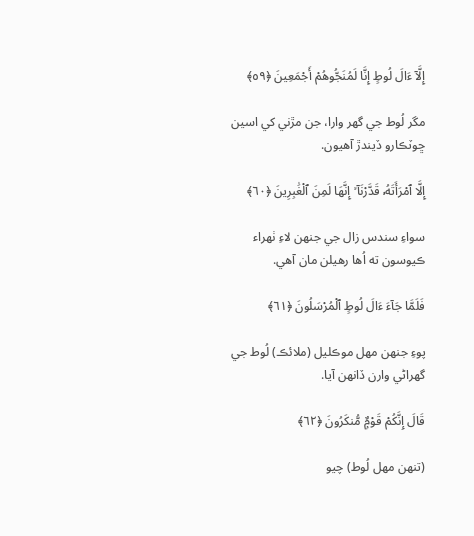إِلَّآ ءَالَ لُوطٍ إِنَّا لَمُنَجُّوهُمْ أَجْمَعِينَ ﴿٥٩﴾

مگر لُوط جي گھر وارا، جن مڙني کي اسين ڇوٽڪارو ڏيندڙ آھيون.

إِلَّا ٱمْرَأَتَهُۥ قَدَّرْنَآ ۙ إِنَّهَا لَمِنَ ٱلْغَٰبِرِينَ ﴿٦٠﴾

سواءِ سندس زال جي جنھن لاءِ ٺھراء ڪيوسون ته اُھا رھيلن مان آھي.

فَلَمَّا جَآءَ ءَالَ لُوطٍ ٱلْمُرْسَلُونَ ﴿٦١﴾

پوءِ جنھن مھل موڪليل (ملائڪ) لُوط جي گھراڻي وارن ڏانھن آيا.

قَالَ إِنَّكُمْ قَوْمٌۭ مُّنكَرُونَ ﴿٦٢﴾

(تنھن مھل لُوط) چيو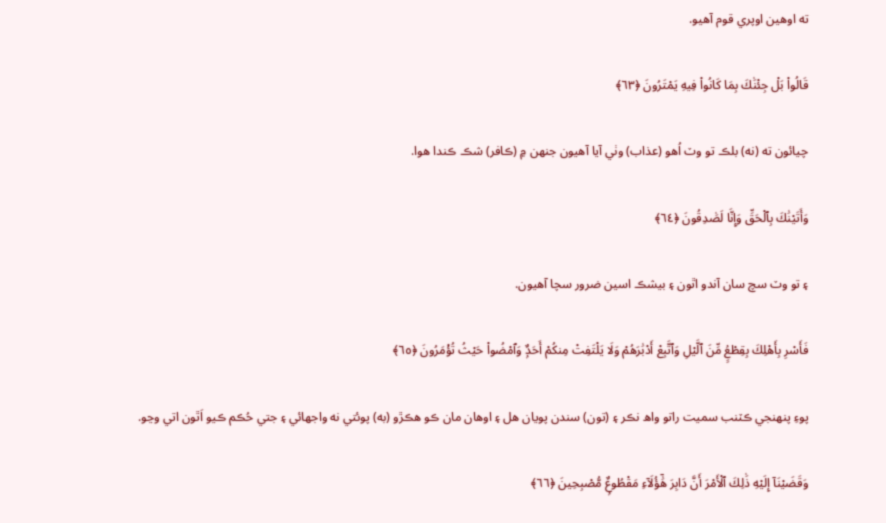ته اوھين اوپري قوم آھيو.

قَالُواْ بَلْ جِئْنَٰكَ بِمَا كَانُواْ فِيهِ يَمْتَرُونَ ﴿٦٣﴾

چيائون ته (نه) بلڪ تو وٽ اُھو (عذاب) وٺي آيا آھيون جنھن ۾ (ڪافر) شڪ ڪندا ھوا.

وَأَتَيْنَٰكَ بِٱلْحَقِّ وَإِنَّا لَصَٰدِقُونَ ﴿٦٤﴾

۽ تو وٽ سچ سان آندو اٿون ۽ بيشڪ اسين ضرور سچا آھيون.

فَأَسْرِ بِأَهْلِكَ بِقِطْعٍۢ مِّنَ ٱلَّيْلِ وَٱتَّبِعْ أَدْبَٰرَهُمْ وَلَا يَلْتَفِتْ مِنكُمْ أَحَدٌۭ وَٱمْضُواْ حَيْثُ تُؤْمَرُونَ ﴿٦٥﴾

پوءِ پنھنجي ڪٽنب سميت راتو واھ نڪر ۽ (تون) سندن پويان ھل ۽ اوھان مان ڪو ھڪڙو (به) پوئتي نه واجھائي ۽ جتي حُڪم ڪيو اَٿون اتي وڃو.

وَقَضَيْنَآ إِلَيْهِ ذَٰلِكَ ٱلْأَمْرَ أَنَّ دَابِرَ هَٰٓؤُلَآءِ مَقْطُوعٌۭ مُّصْبِحِينَ ﴿٦٦﴾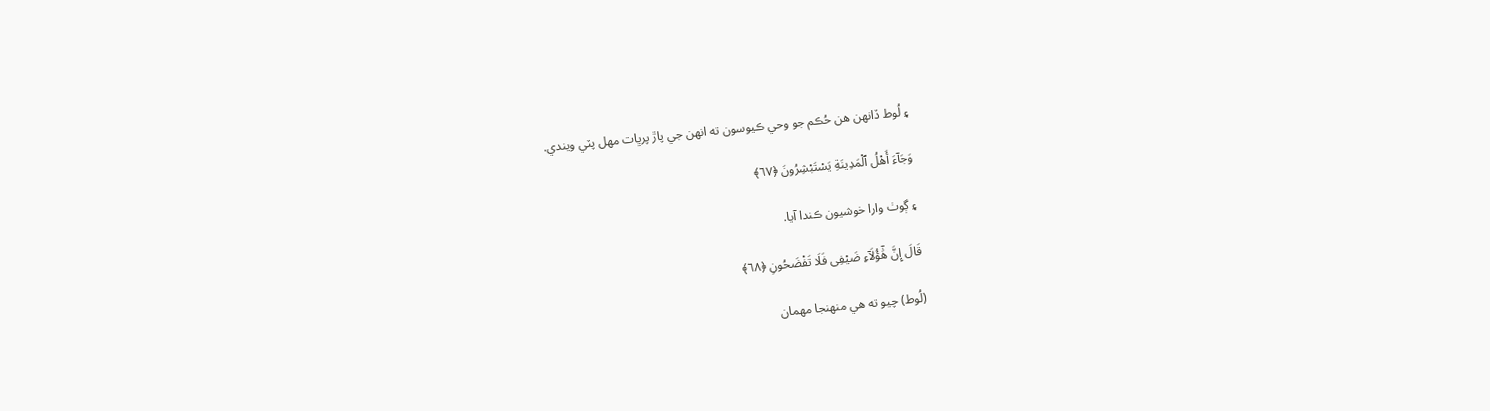۽ لُوط ڏانھن ھن حُڪم جو وحي ڪيوسون ته انھن جي پاڙ پرڀات مھل پٽي ويندي.

وَجَآءَ أَهْلُ ٱلْمَدِينَةِ يَسْتَبْشِرُونَ ﴿٦٧﴾

۽ ڳوٺ وارا خوشيون ڪندا آيا.

قَالَ إِنَّ هَٰٓؤُلَآءِ ضَيْفِى فَلَا تَفْضَحُونِ ﴿٦٨﴾

(لُوط) چيو ته ھي منھنجا مھمان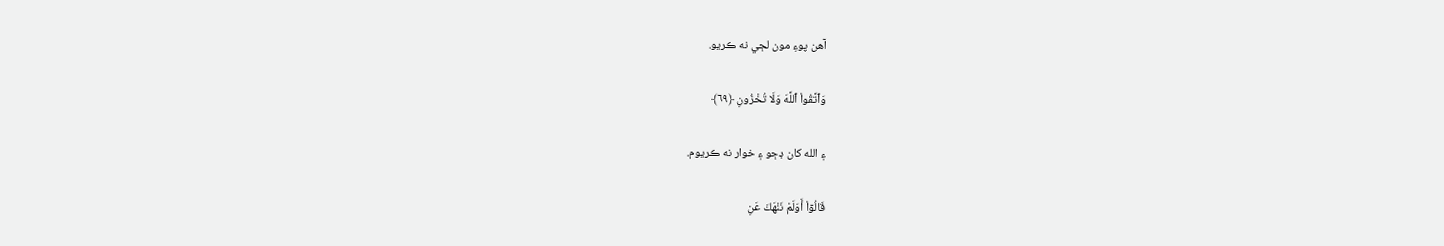آھن پوءِ مون لڄي نه ڪريو.

وَٱتَّقُواْ ٱللَّهَ وَلَا تُخْزُونِ ﴿٦٩﴾

۽ الله کان ڊڄو ۽ خوار نه ڪريوم.

قَالُوٓاْ أَوَلَمْ نَنْهَكَ عَنِ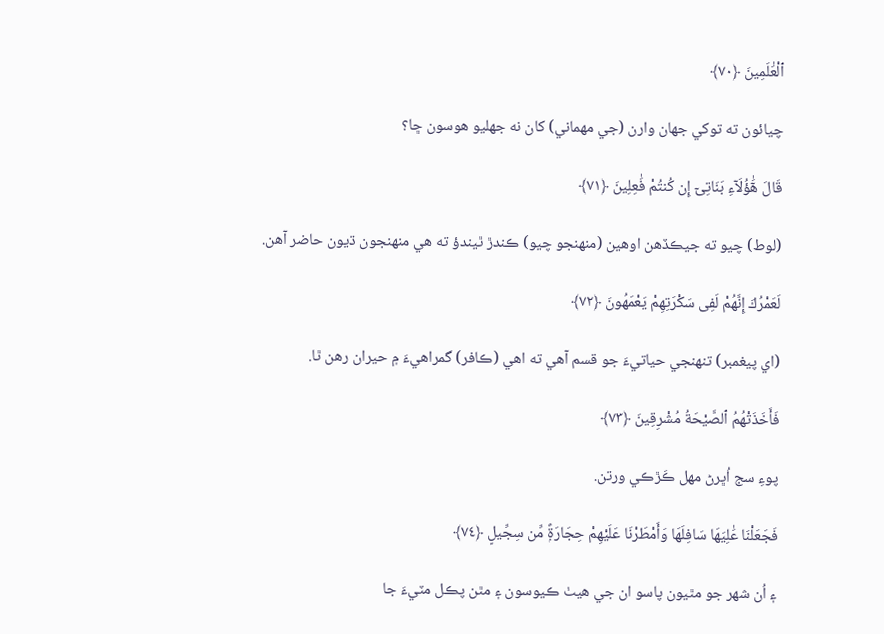ٱلْعَٰلَمِينَ ﴿٧٠﴾

چيائون ته توکي جھان وارن (جي مھماني) کان نه جھليو ھوسون ڇا؟

قَالَ هَٰٓؤُلَآءِ بَنَاتِىٓ إِن كُنتُمْ فَٰعِلِينَ ﴿٧١﴾

(لوط) چيو ته جيڪڏھن اوھين (منھنجو چيو) ڪندڙ ٿيندؤ ته ھي منھنجون ڌيون حاضر آھن.

لَعَمْرُكَ إِنَّهُمْ لَفِى سَكْرَتِهِمْ يَعْمَهُونَ ﴿٧٢﴾

(اي پيغمبر) تنھنجي حياتيءَ جو قسم آھي ته اھي (ڪافر) گمراھيءَ ۾ حيران رھن ٿا.

فَأَخَذَتْهُمُ ٱلصَّيْحَةُ مُشْرِقِينَ ﴿٧٣﴾

پوءِ سج اُڀرڻ مھل ڪَڙڪي ورتن.

فَجَعَلْنَا عَٰلِيَهَا سَافِلَهَا وَأَمْطَرْنَا عَلَيْهِمْ حِجَارَةًۭ مِّن سِجِّيلٍ ﴿٧٤﴾

۽ اُن شھر جو مٿيون پاسو ان جي ھيٺ ڪيوسون ۽ مٿن پڪل مٽيءَ جا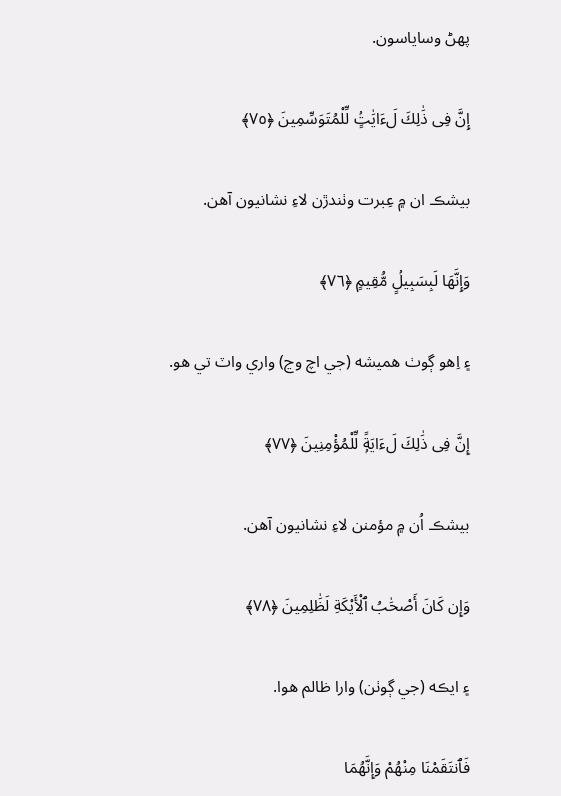پھڻ وساياسون.

إِنَّ فِى ذَٰلِكَ لَءَايَٰتٍۢ لِّلْمُتَوَسِّمِينَ ﴿٧٥﴾

بيشڪ ان ۾ عِبرت وٺندڙن لاءِ نشانيون آھن.

وَإِنَّهَا لَبِسَبِيلٍۢ مُّقِيمٍ ﴿٧٦﴾

۽ اِھو ڳوٺ ھميشه (جي اچ وڃ) واري واٽ تي ھو.

إِنَّ فِى ذَٰلِكَ لَءَايَةًۭ لِّلْمُؤْمِنِينَ ﴿٧٧﴾

بيشڪ اُن ۾ مؤمنن لاءِ نشانيون آھن.

وَإِن كَانَ أَصْحَٰبُ ٱلْأَيْكَةِ لَظَٰلِمِينَ ﴿٧٨﴾

۽ ايڪه (جي ڳوٺن) وارا ظالم ھوا.

فَٱنتَقَمْنَا مِنْهُمْ وَإِنَّهُمَا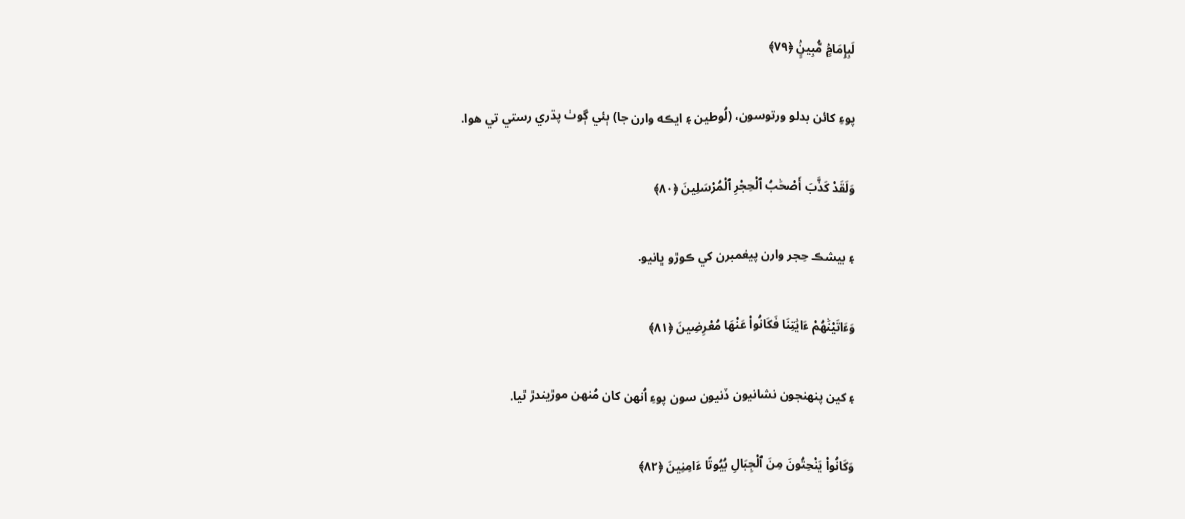لَبِإِمَامٍۢ مُّبِينٍۢ ﴿٧٩﴾

پوءِ کائن بدلو ورتوسون، (لُوطين ۽ ايڪه وارن جا) ٻئي ڳوٺ پڌري رستي تي ھوا.

وَلَقَدْ كَذَّبَ أَصْحَٰبُ ٱلْحِجْرِ ٱلْمُرْسَلِينَ ﴿٨٠﴾

۽ بيشڪ حِجر وارن پيغمبرن کي ڪوڙو ڀانيو.

وَءَاتَيْنَٰهُمْ ءَايَٰتِنَا فَكَانُواْ عَنْهَا مُعْرِضِينَ ﴿٨١﴾

۽ کين پنھنجون نشانيون ڏنيون سون پوءِ اُنھن کان مُنھن موڙيندڙ ٿيا.

وَكَانُواْ يَنْحِتُونَ مِنَ ٱلْجِبَالِ بُيُوتًا ءَامِنِينَ ﴿٨٢﴾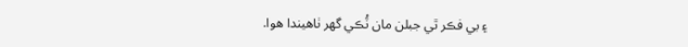۽ بي فڪر ٿي جبلن مان ٽُڪي گھر ٺاھيندا ھوا.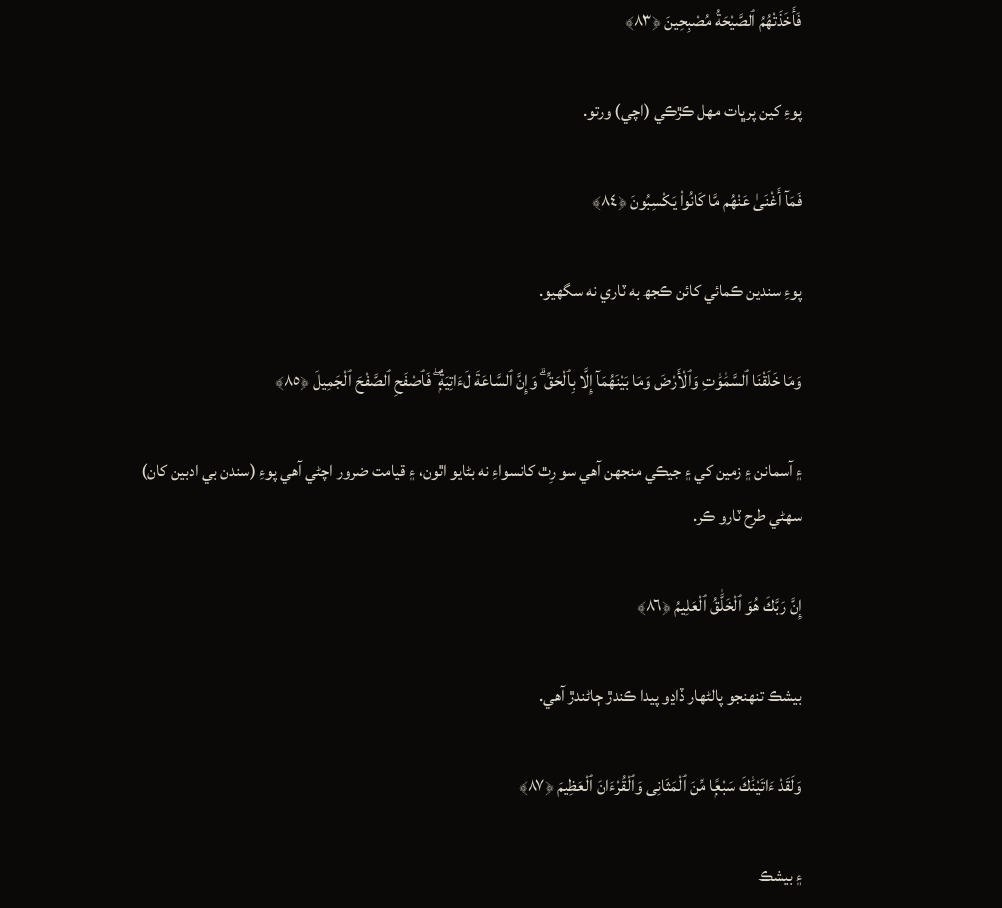فَأَخَذَتْهُمُ ٱلصَّيْحَةُ مُصْبِحِينَ ﴿٨٣﴾

پوءِ کين پرڀات مھل ڪڙڪي (اچي) ورتو.

فَمَآ أَغْنَىٰ عَنْهُم مَّا كَانُواْ يَكْسِبُونَ ﴿٨٤﴾

پوءِ سندين ڪمائي کائن ڪجھ به ٽاري نه سگھيو.

وَمَا خَلَقْنَا ٱلسَّمَٰوَٰتِ وَٱلْأَرْضَ وَمَا بَيْنَهُمَآ إِلَّا بِٱلْحَقِّ ۗ وَإِنَّ ٱلسَّاعَةَ لَءَاتِيَةٌۭ ۖ فَٱصْفَحِ ٱلصَّفْحَ ٱلْجَمِيلَ ﴿٨٥﴾

۽ آسمانن ۽ زمين کي ۽ جيڪي منجھن آھي سو رِٿ کانسواءِ نه بڻايو اٿون، ۽ قيامت ضرور اچڻي آھي پوءِ (سندن بي ادبين کان) سھڻي طرح ٽارو ڪر.

إِنَّ رَبَّكَ هُوَ ٱلْخَلَّٰقُ ٱلْعَلِيمُ ﴿٨٦﴾

بيشڪ تنھنجو پالڻھار ڏاڍو پيدا ڪندڙ ڄاڻندڙ آھي.

وَلَقَدْ ءَاتَيْنَٰكَ سَبْعًۭا مِّنَ ٱلْمَثَانِى وَٱلْقُرْءَانَ ٱلْعَظِيمَ ﴿٨٧﴾

۽ بيشڪ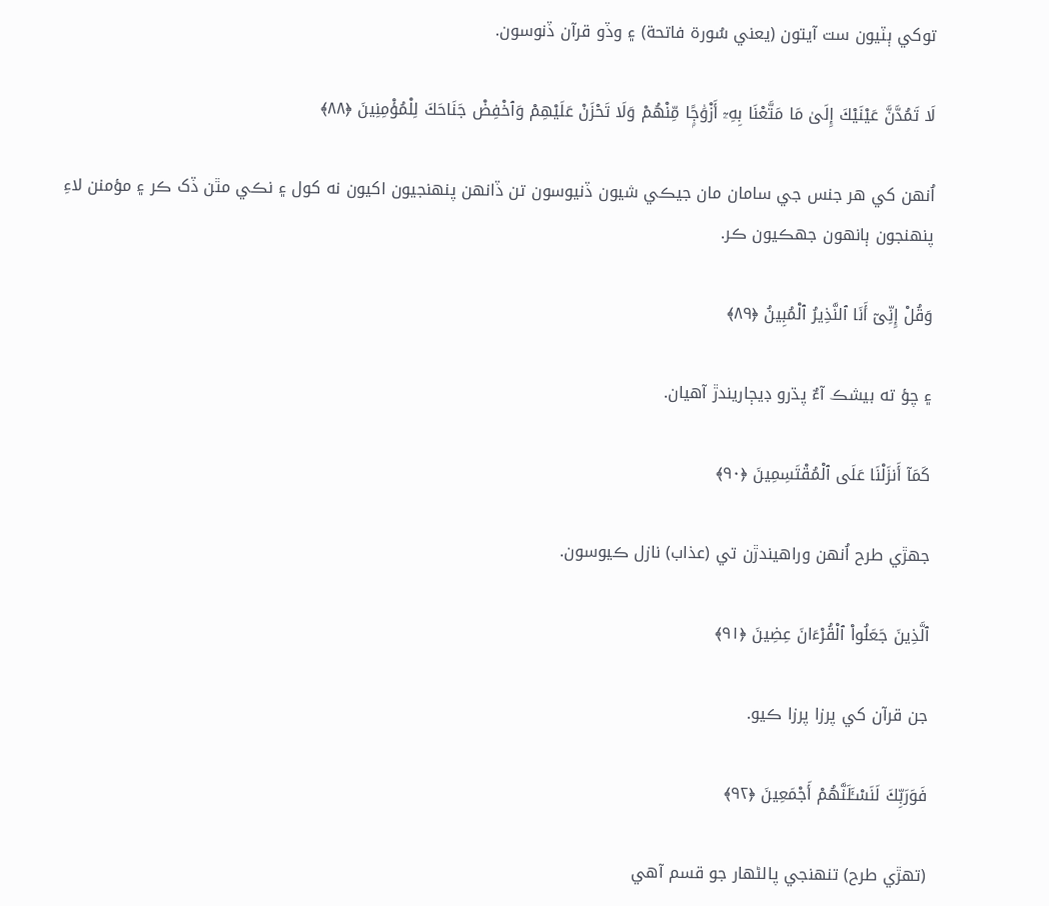توکي ٻٽيون ست آيتون (يعني سُورة فاتحة) ۽ وڏو قرآن ڏنوسون.

لَا تَمُدَّنَّ عَيْنَيْكَ إِلَىٰ مَا مَتَّعْنَا بِهِۦٓ أَزْوَٰجًۭا مِّنْهُمْ وَلَا تَحْزَنْ عَلَيْهِمْ وَٱخْفِضْ جَنَاحَكَ لِلْمُؤْمِنِينَ ﴿٨٨﴾

اُنھن کي ھر جنس جي سامان مان جيڪي شيون ڏنيوسون تن ڏانھن پنھنجيون اکيون نه کول ۽ نڪي مٿن ڏک ڪر ۽ مؤمنن لاءِ پنھنجون ٻانھون جھڪيون ڪر.

وَقُلْ إِنِّىٓ أَنَا ٱلنَّذِيرُ ٱلْمُبِينُ ﴿٨٩﴾

۽ چؤ ته بيشڪ آءٌ پڌرو ڊيڄاريندڙ آھيان.

كَمَآ أَنزَلْنَا عَلَى ٱلْمُقْتَسِمِينَ ﴿٩٠﴾

جھڙي طرح اُنھن وراھيندڙن تي (عذاب) نازل ڪيوسون.

ٱلَّذِينَ جَعَلُواْ ٱلْقُرْءَانَ عِضِينَ ﴿٩١﴾

جن قرآن کي پرزا پرزا ڪيو.

فَوَرَبِّكَ لَنَسْـَٔلَنَّهُمْ أَجْمَعِينَ ﴿٩٢﴾

(تھڙي طرح) تنھنجي پالڻھار جو قسم آھي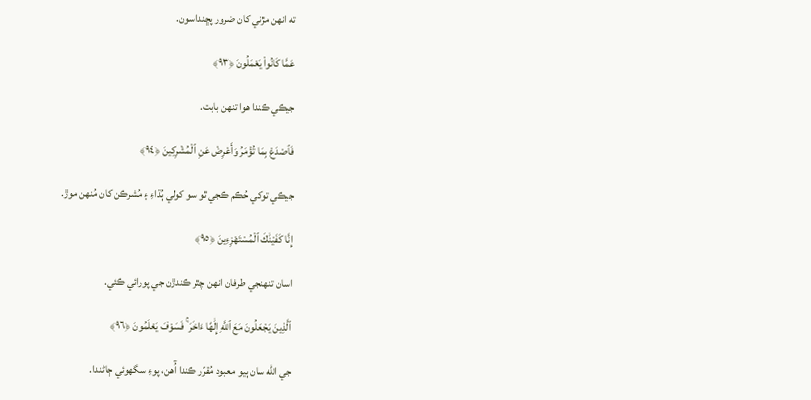ته انھن مڙني کان ضرور پڇنداسون.

عَمَّا كَانُواْ يَعْمَلُونَ ﴿٩٣﴾

جيڪي ڪندا ھوا تنھن بابت.

فَٱصْدَعْ بِمَا تُؤْمَرُ وَأَعْرِضْ عَنِ ٱلْمُشْرِكِينَ ﴿٩٤﴾

جيڪي توکي حُڪم ڪجي ٿو سو کولي ٻُڌاءِ ۽ مُشرڪن کان مُنھن موڙ.

إِنَّا كَفَيْنَٰكَ ٱلْمُسْتَهْزِءِينَ ﴿٩٥﴾

اسان تنھنجي طرفان انھن چٿر ڪندڙن جي پورائي ڪئي.

ٱلَّذِينَ يَجْعَلُونَ مَعَ ٱللَّهِ إِلَٰهًا ءَاخَرَ ۚ فَسَوْفَ يَعْلَمُونَ ﴿٩٦﴾

جي الله سان ٻيو معبود مُقرّر ڪندا آُھن، پوءِ سگھوئي ڄاڻندا.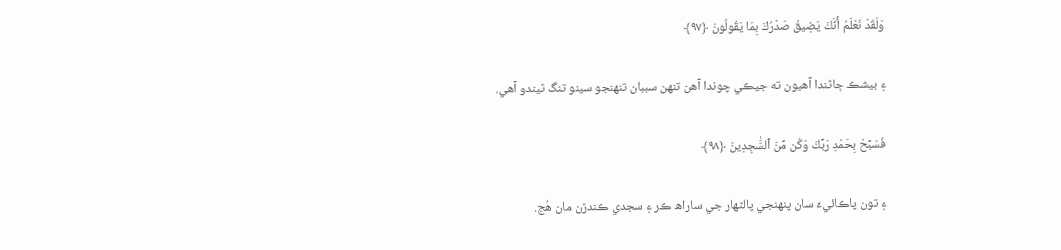وَلَقَدْ نَعْلَمُ أَنَّكَ يَضِيقُ صَدْرُكَ بِمَا يَقُولُونَ ﴿٩٧﴾

۽ بيشڪ ڄاڻندا آھيون ته جيڪي چوندا آھن تنھن سببان تنھنجو سينو تنگ ٿيندو آھي.

فَسَبِّحْ بِحَمْدِ رَبِّكَ وَكُن مِّنَ ٱلسَّٰجِدِينَ ﴿٩٨﴾

۽ تون پاڪائيءَ سان پنھنجي پالڻھار جي ساراھ ڪر ۽ سجدي ڪندڙن مان ھُج.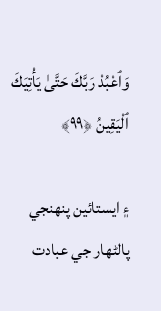وَٱعْبُدْ رَبَّكَ حَتَّىٰ يَأْتِيَكَ ٱلْيَقِينُ ﴿٩٩﴾

۽ ايستائين پنھنجي پالڻھار جي عبادت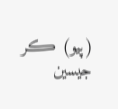(پيو) ڪر جيسين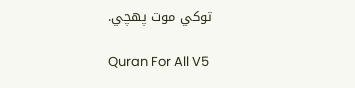توکي موت پھچي.

Quran For All V5